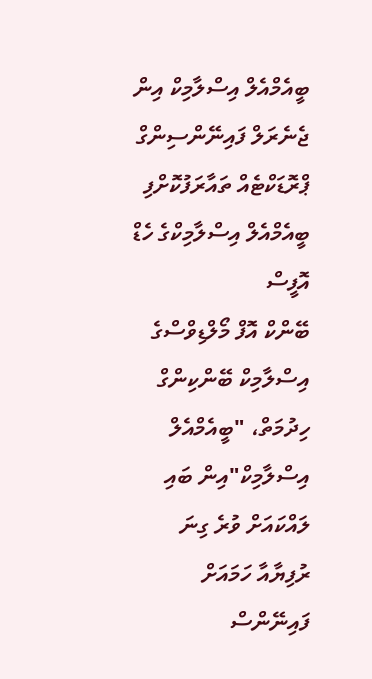ބީއެމްއެލް އިސްލާމިކް އިން ޖެނެރަލް ފައިނޭންސިންގް ޕްރޮޑަކްޓެއް ތައާރަފުކޮށްފި
ބީއެމްއެލް އިސްލާމިކްގެ ހެޑް އޮފީސް
ބޭންކް އޮފް މޯލްޑިވްސްގެ އިސްލާމިކް ބޭންކިންގް ހިދުމަތް، "ބީއެމްއެލް އިސްލާމިކް"އިން ބައި ލައްކައަށް ވުރެ ގިނަ ރުފިޔާއާ ހަމައަށް ފައިނޭންސް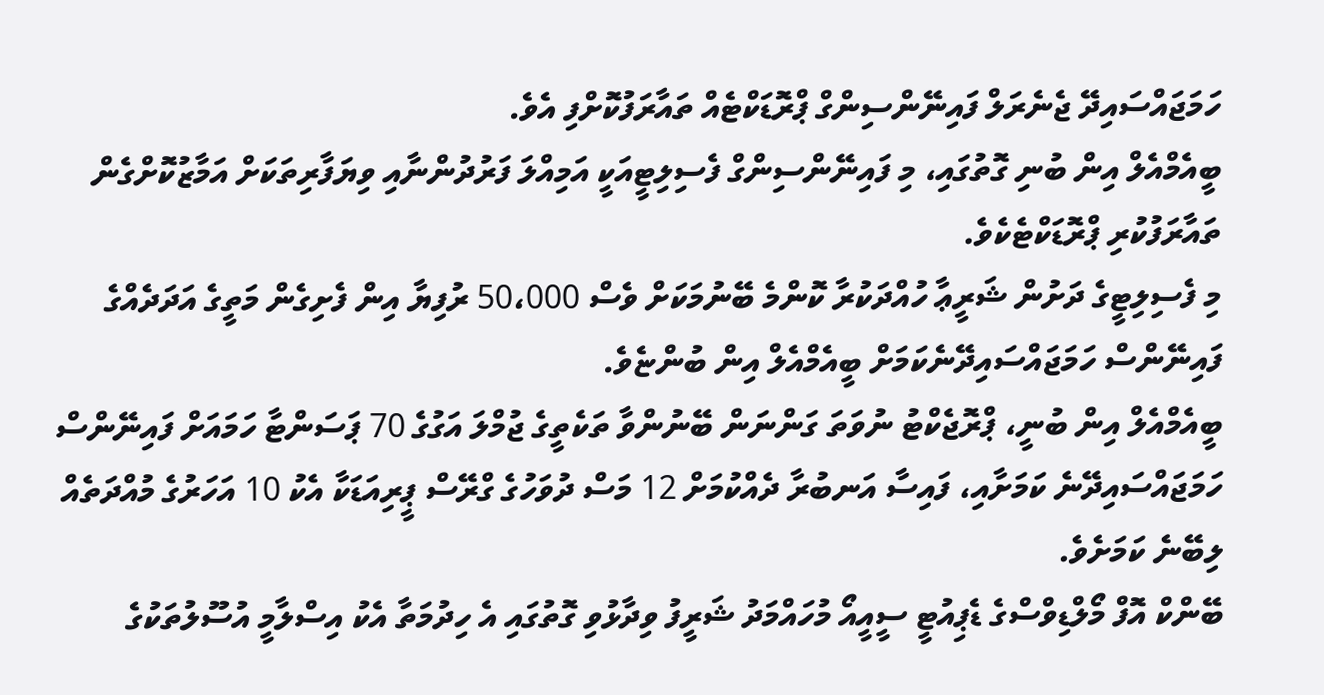ހަމަޖައްސައިދޭ ޖެނެރަލް ފައިނޭންސިންގް ޕްރޮޑަކްޓެއް ތައާރަފުކޮށްފި އެވެ.
ބީއެމްއެލް އިން ބުނި ގޮތުގައި، މި ފައިނޭންސިންގް ފެސިލިޓީއަކީ އަމިއްލަ ފަރުދުންނާއި ވިޔަފާރިތަކަށް އަމާޒުކޮށްގެން ތައާރަފުކުރި ޕްރޮޑަކްޓެކެވެ.
މި ފެސިލިޓީގެ ދަށުން ޝަރީޢާ ހުއްދަކުރާ ކޮންމެ ބޭނުމަކަށް ވެސް 50،000 ރުފިޔާ އިން ފެށިގެން މަތީގެ އަދަދެއްގެ ފައިނޭންސް ހަމަޖައްސައިދޭނެކަމަށް ބީއެމްއެލް އިން ބުންޏެވެ.
ބީއެމްއެލް އިން ބުނީ، ޕްރޮޖެކްޓު ނުވަތަ ގަންނަން ބޭނުންވާ ތަކެތީގެ ޖުމްލަ އަގުގެ 70 ޕަސަންޓާ ހަމައަށް ފައިނޭންސް ހަމަޖައްސައިދޭނެ ކަމަށާއި، ފައިސާ އަނބުރާ ދެއްކުމަށް 12 މަސް ދުވަހުގެ ގްރޭސް ޕީރިއަޑަކާ އެކު 10 އަހަރުގެ މުއްދަތެއް ލިބޭނެ ކަމަށެވެ.
ބޭންކް އޮފް މޯލްޑިވްސްގެ ޑެޕިއުޓީ ސީއީއޯ މުހައްމަދު ޝަރީފު ވިދާޅުވި ގޮތުގައި އެ ހިދުމަތާ އެކު އިސްލާމީ އުސޫލުތަކުގެ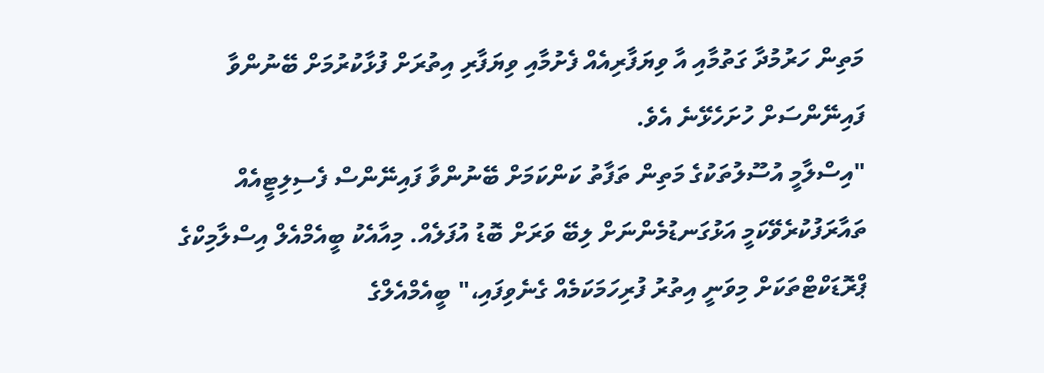މަތިން ހަރުމުދާ ގަތުމާއި އާ ވިޔަފާރިއެއް ފެށުމާއި ވިޔަފާރި އިތުރަށް ފުޅާކުރުމަށް ބޭނުންވާ ފައިނޭންސަށް ހުށަހެޅޭނެ އެވެ.
"އިސްލާމީ އުސޫލުތަކުގެ މަތިން ތަފާތު ކަންކަމަށް ބޭނުންވާ ފައިނޭންސް ފެސިލިޓީއެއް ތައާރަފުކުރެވޭކަމީ އަޅުގަނޑުމެންނަށް ލިބޭ ވަރަށް ބޮޑު އުފަލެއް. މިއާއެކު ބީއެމްއެލް އިސްލާމިކްގެ ޕްރޮޑަކްޓްތަކަށް މިވަނީ އިތުރު ފުރިހަމަކަމެއް ގެނެވިފައި،" ބީއެމްއެލްގެ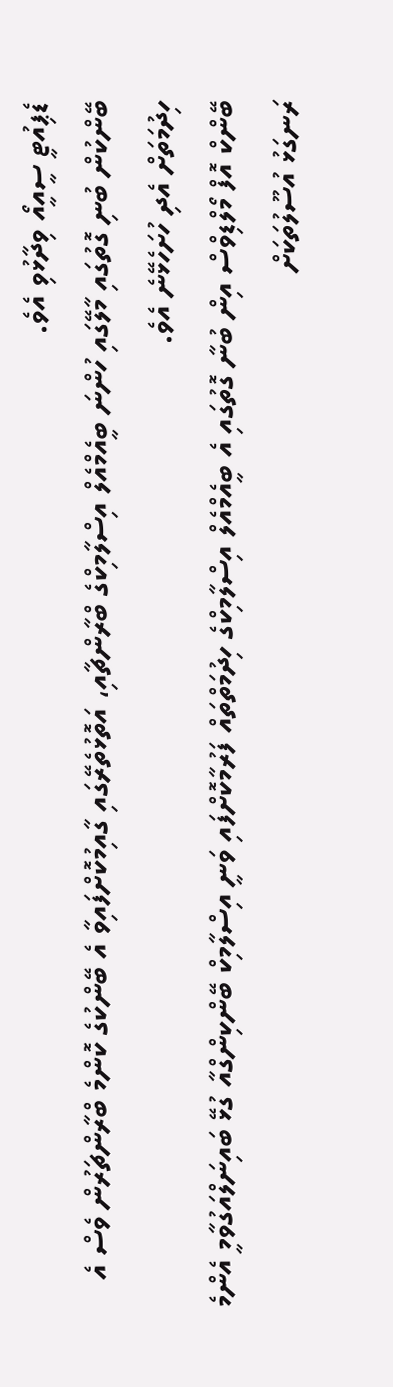ޑެޕިއުޓީ ސީއީއޯ ވިދާޅުވި އެވެ.
ބޭންކުން ބުނި ގޮތުގައި މާލޭގައި ހުންނަ ބީއެމްއެލް އިސްލާމިކްގެ ބްރާންޗާއި، އަތޮޅުތެރޭގައި ގާއިމުކޮށްފައިވާ އެ ބޭންކުގެ ކޮންމެ ބްރާންޗަރުން ވެސް އެ ހިދުމަތަށް އެދި ހުށަހެޅޭނެ އެވެ.
ބޭންކް އޮފް މޯލްޑިވްސް އިން ބުނާ ގޮތުގައި އެ ބީއެމްއެލް އިސްލާމިކްގެ ހިދުމަތްތައް ފަރުމާކޮށްފައި ވަނީ އިސްލާމިކް ބޭންކިންގްއާ ގުޅޭ ބައިނަލްއަގުވާމީ އެންމެ ރަނގަޅު އުސޫލުތަކަށް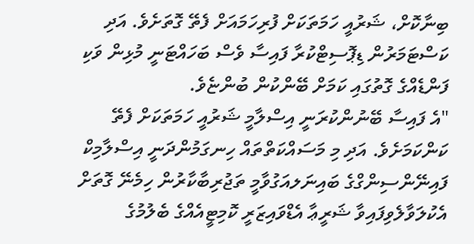ބިނާކޮށް، ޝަރުއީ ހަމަތަކަށް ފުރިހަމައަށް ފެތޭ ގޮތަށެވެ. އަދި ކަސްޓަމަރުން ޑިޕޮސިޓްކުރާ ފައިސާ ވެސް ބަހައްޓަނީ މުޅިން ވަކި ފަންޑެއްގެ ގޮތުގައި ކަމަށް ބޭންކުން ބުންޏެވެ.
"އެ ފައިސާ ބޭނުންކުރަނީ އިސްލާމީ ޝަރުއީ ހަމަތަކަށް ފެތޭ ކަންކަމަށެވެ. އަދި މި މަސައްކަތްތައް ހިނގަމުންދަނީ އިސްލާމިކް ފައިނޭންސިންގްގެ ބައިނަލއަގުވާމީ ތަޖުރިބާކާރުން ހިމެނޭ ގޮތަށް އެކުލަވާލެވިފައިވާ ޝަރީޢާ އެޑްވައިޒަރީ ކޮމިޓީއެއްގެ ބެލުމުގެ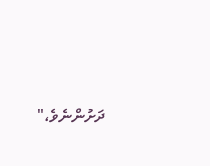ދަށުންނެވެ،"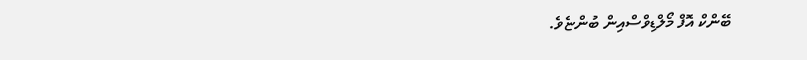ބޭންކް އޮފް މޯލްޑިވްސްއިން ބުންޏެވެ.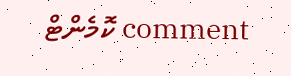comment ކޮމެންޓް